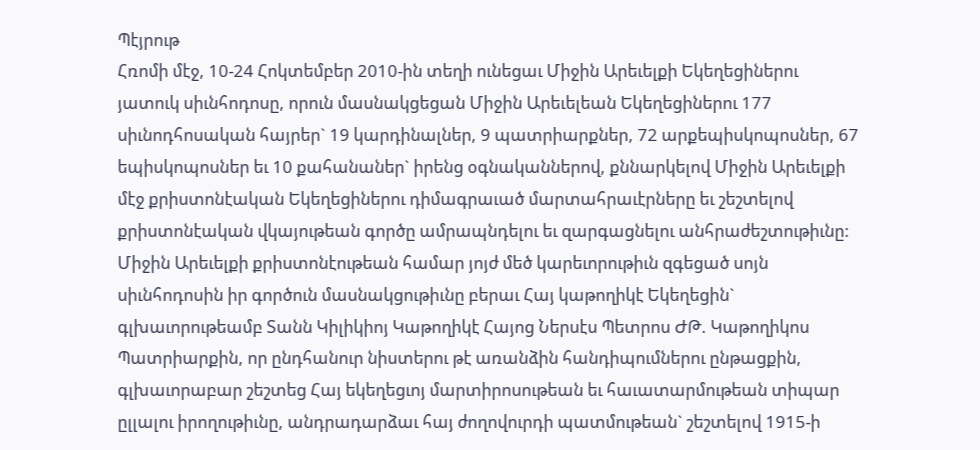Պէյրութ
Հռոմի մէջ, 10-24 Հոկտեմբեր 2010-ին տեղի ունեցաւ Միջին Արեւելքի Եկեղեցիներու յատուկ սիւնհոդոսը, որուն մասնակցեցան Միջին Արեւելեան Եկեղեցիներու 177 սիւնոդհոսական հայրեր` 19 կարդինալներ, 9 պատրիարքներ, 72 արքեպիսկոպոսներ, 67 եպիսկոպոսներ եւ 10 քահանաներ` իրենց օգնականներով, քննարկելով Միջին Արեւելքի մէջ քրիստոնէական Եկեղեցիներու դիմագրաւած մարտահրաւէրները եւ շեշտելով քրիստոնէական վկայութեան գործը ամրապնդելու եւ զարգացնելու անհրաժեշտութիւնը:
Միջին Արեւելքի քրիստոնէութեան համար յոյժ մեծ կարեւորութիւն զգեցած սոյն սիւնհոդոսին իր գործուն մասնակցութիւնը բերաւ Հայ կաթողիկէ Եկեղեցին` գլխաւորութեամբ Տանն Կիլիկիոյ Կաթողիկէ Հայոց Ներսէս Պետրոս ԺԹ. Կաթողիկոս Պատրիարքին, որ ընդհանուր նիստերու թէ առանձին հանդիպումներու ընթացքին, գլխաւորաբար շեշտեց Հայ եկեղեցւոյ մարտիրոսութեան եւ հաւատարմութեան տիպար ըլլալու իրողութիւնը, անդրադարձաւ հայ ժողովուրդի պատմութեան` շեշտելով 1915-ի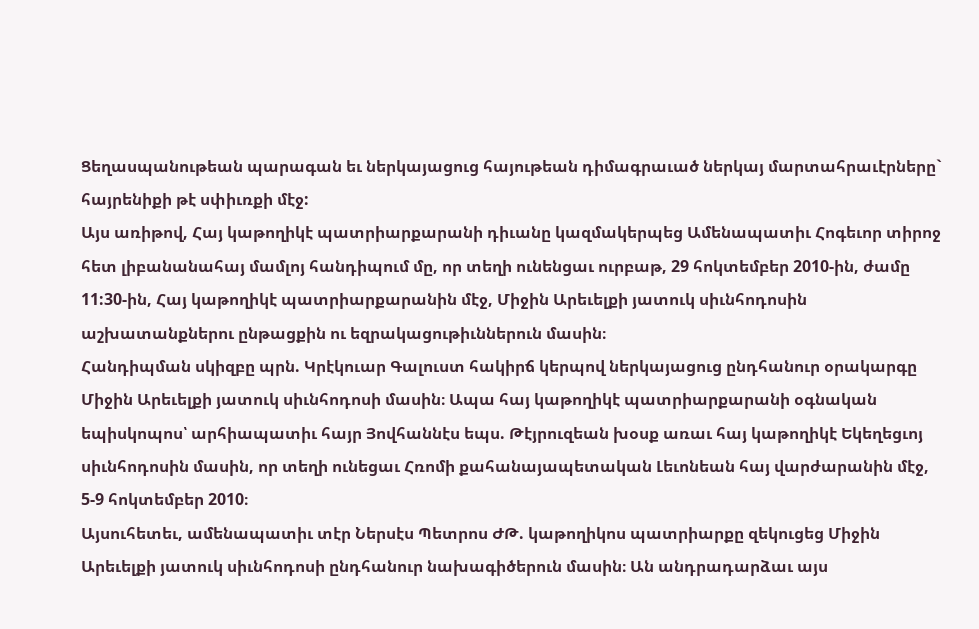Ցեղասպանութեան պարագան եւ ներկայացուց հայութեան դիմագրաւած ներկայ մարտահրաւէրները` հայրենիքի թէ սփիւռքի մէջ:
Այս առիթով, Հայ կաթողիկէ պատրիարքարանի դիւանը կազմակերպեց Ամենապատիւ Հոգեւոր տիրոջ հետ լիբանանահայ մամլոյ հանդիպում մը, որ տեղի ունենցաւ ուրբաթ, 29 հոկտեմբեր 2010-ին, ժամը 11:30-ին, Հայ կաթողիկէ պատրիարքարանին մէջ, Միջին Արեւելքի յատուկ սիւնհոդոսին աշխատանքներու ընթացքին ու եզրակացութիւններուն մասին։
Հանդիպման սկիզբը պրն. Կրէկուար Գալուստ հակիրճ կերպով ներկայացուց ընդհանուր օրակարգը Միջին Արեւելքի յատուկ սիւնհոդոսի մասին։ Ապա հայ կաթողիկէ պատրիարքարանի օգնական եպիսկոպոս՝ արհիապատիւ հայր Յովհաննէս եպս. Թէյրուզեան խօսք առաւ հայ կաթողիկէ Եկեղեցւոյ սիւնհոդոսին մասին, որ տեղի ունեցաւ Հռոմի քահանայապետական Լեւոնեան հայ վարժարանին մէջ, 5-9 հոկտեմբեր 2010։
Այսուհետեւ, ամենապատիւ տէր Ներսէս Պետրոս ԺԹ. կաթողիկոս պատրիարքը զեկուցեց Միջին Արեւելքի յատուկ սիւնհոդոսի ընդհանուր նախագիծերուն մասին։ Ան անդրադարձաւ այս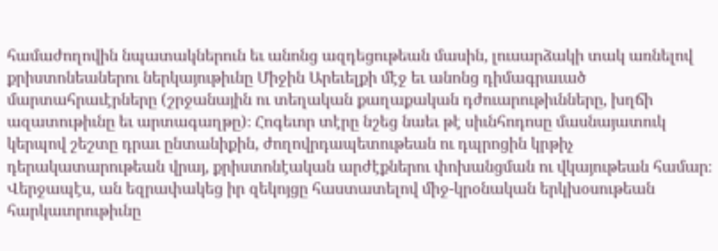համաժողովին նպատակներուն եւ անոնց ազդեցութեան մասին, լուսարձակի տակ առնելով քրիստոնեաներու ներկայութիւնը Միջին Արեւելքի մէջ եւ անոնց դիմագրաւած մարտահրաւէրները (շրջանային ու տեղական քաղաքական դժուարութիւնները, խղճի ազատութիւնը եւ արտագաղթը)։ Հոգեւոր տէրը նշեց նաեւ թէ սիւնհոդոսը մասնայատուկ կերպով շեշտը դրաւ ընտանիքին, ժողովրդապետութեան ու դպրոցին կրթիչ դերակատարութեան վրայ, քրիստոնէական արժէքներու փոխանցման ու վկայութեան համար։
Վերջապէս, ան եզրափակեց իր զեկոյցը հաստատելով միջ-կրօնական երկխօսութեան հարկաւորութիւնը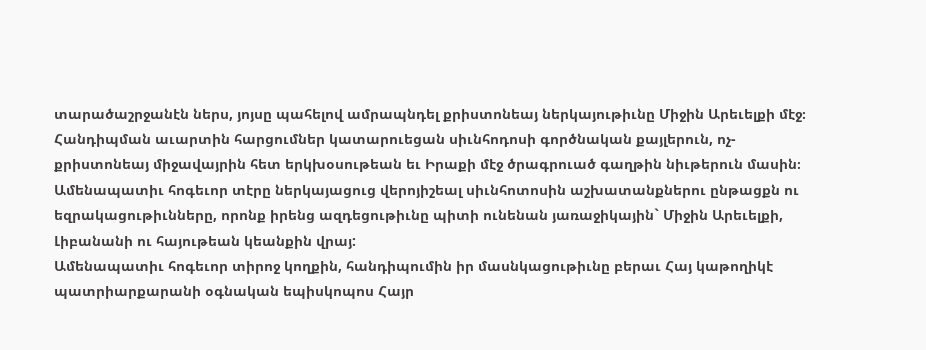տարածաշրջանէն ներս, յոյսը պահելով ամրապնդել քրիստոնեայ ներկայութիւնը Միջին Արեւելքի մէջ։
Հանդիպման աւարտին հարցումներ կատարուեցան սիւնհոդոսի գործնական քայլերուն, ոչ-քրիստոնեայ միջավայրին հետ երկխօսութեան եւ Իրաքի մէջ ծրագրուած գաղթին նիւթերուն մասին։
Ամենապատիւ հոգեւոր տէրը ներկայացուց վերոյիշեալ սիւնհոտոսին աշխատանքներու ընթացքն ու եզրակացութիւնները, որոնք իրենց ազդեցութիւնը պիտի ունենան յառաջիկային` Միջին Արեւելքի, Լիբանանի ու հայութեան կեանքին վրայ:
Ամենապատիւ հոգեւոր տիրոջ կողքին, հանդիպումին իր մասնկացութիւնը բերաւ Հայ կաթողիկէ պատրիարքարանի օգնական եպիսկոպոս Հայր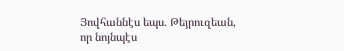Յովհաննէս եպս. Թեյրուզեան, որ նոյնպէս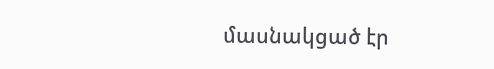մասնակցած էր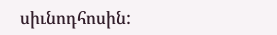սիւնոդհոսին: